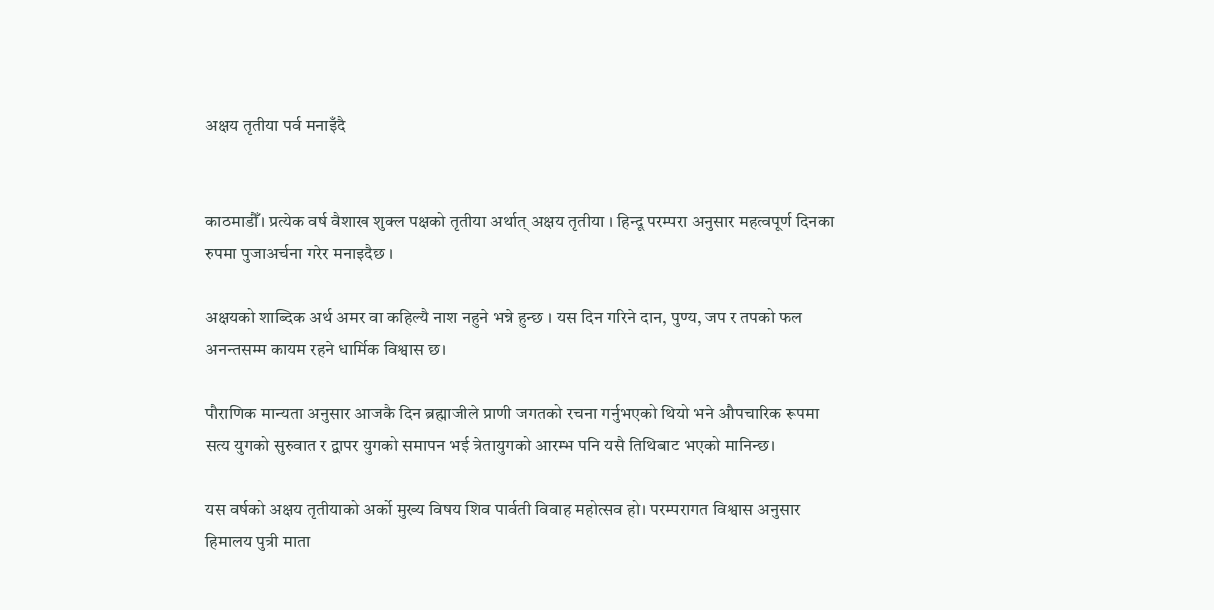अक्षय तृतीया पर्व मनाइँदै


काठमाडौँ। प्रत्येक वर्ष वैशाख शुक्ल पक्षको तृतीया अर्थात् अक्षय तृतीया । हिन्दू परम्परा अनुसार महत्वपूर्ण दिनका रुपमा पुजाअर्चना गरेर मनाइदैछ ।

अक्षयको शाब्दिक अर्थ अमर वा कहिल्यै नाश नहुने भन्ने हुन्छ । यस दिन गरिने दान, पुण्य, जप र तपको फल अनन्तसम्म कायम रहने धार्मिक विश्वास छ।

पौराणिक मान्यता अनुसार आजकै दिन ब्रह्माजीले प्राणी जगतको रचना गर्नुभएको थियो भने औपचारिक रूपमा सत्य युगको सुरुवात र द्वापर युगको समापन भई त्रेतायुगको आरम्भ पनि यसै तिथिबाट भएको मानिन्छ।

यस वर्षको अक्षय तृतीयाको अर्को मुख्य विषय शिव पार्वती विवाह महोत्सव हो। परम्परागत विश्वास अनुसार हिमालय पुत्री माता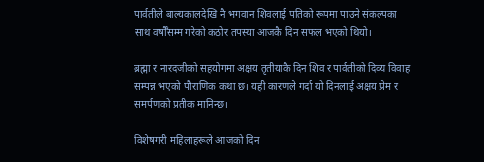पार्वतीले बाल्यकालदेखि नै भगवान शिवलाई पतिको रूपमा पाउने संकल्पका साथ वर्षौँसम्म गरेको कठोर तपस्या आजकै दिन सफल भएको थियो।

ब्रह्मा र नारदजीको सहयोगमा अक्षय तृतीयाकै दिन शिव र पार्वतीको दिव्य विवाह सम्पन्न भएको पौराणिक कथा छ। यही कारणले गर्दा यो दिनलाई अक्षय प्रेम र समर्पणको प्रतीक मानिन्छ।

विशेषगरी महिलाहरूले आजको दिन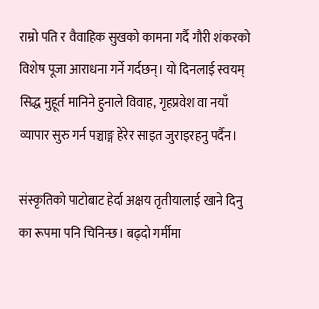राम्रो पति र वैवाहिक सुखको कामना गर्दै गौरी शंकरको विशेष पूजा आराधना गर्ने गर्दछन्। यो दिनलाई स्वयम् सिद्ध मुहूर्त मानिने हुनाले विवाह, गृहप्रवेश वा नयाँ व्यापार सुरु गर्न पञ्चाङ्ग हेरेर साइत जुराइरहनु पर्दैन।

संस्कृतिको पाटोबाट हेर्दा अक्षय तृतीयालाई खाने दिनु का रूपमा पनि चिनिन्छ। बढ्दो गर्मीमा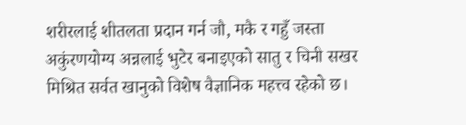शरीरलाई शीतलता प्रदान गर्न जौ, मकै र गहुँ जस्ता अकुंरणयोग्य अन्नलाई भुटेर बनाइएको सातु र चिनी सखर मिश्रित सर्वत खानुको विशेष वैज्ञानिक महत्त्व रहेको छ।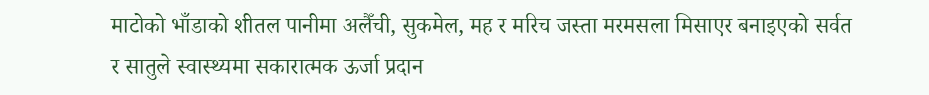माटोको भाँडाको शीतल पानीमा अलैँची, सुकमेल, मह र मरिच जस्ता मरमसला मिसाएर बनाइएको सर्वत र सातुले स्वास्थ्यमा सकारात्मक ऊर्जा प्रदान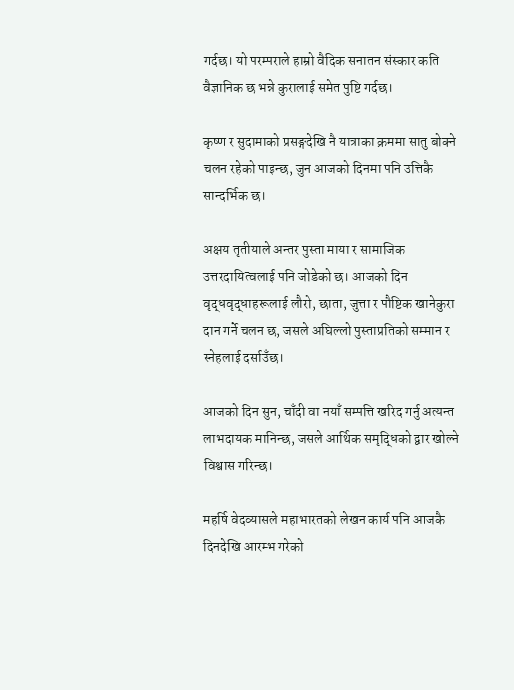गर्दछ। यो परम्पराले हाम्रो वैदिक सनातन संस्कार कति वैज्ञानिक छ भन्ने कुरालाई समेत पुष्टि गर्दछ।

कृष्ण र सुदामाको प्रसङ्गदेखि नै यात्राका क्रममा सातु बोक्ने चलन रहेको पाइन्छ, जुन आजको दिनमा पनि उत्तिकै सान्दर्भिक छ।

अक्षय तृतीयाले अन्तर पुस्ता माया र सामाजिक उत्तरदायित्वलाई पनि जोडेको छ। आजको दिन वृद्धवृद्धाहरूलाई लौरो, छाता, जुत्ता र पौष्टिक खानेकुरा दान गर्ने चलन छ, जसले अघिल्लो पुस्ताप्रतिको सम्मान र स्नेहलाई दर्साउँछ।

आजको दिन सुन, चाँदी वा नयाँ सम्पत्ति खरिद गर्नु अत्यन्त लाभदायक मानिन्छ, जसले आर्थिक समृद्धिको द्वार खोल्ने विश्वास गरिन्छ।

महर्षि वेदव्यासले महाभारतको लेखन कार्य पनि आजकै दिनदेखि आरम्भ गरेको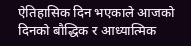ऐतिहासिक दिन भएकाले आजको दिनको बौद्धिक र आध्यात्मिक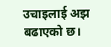उचाइलाई अझ बढाएको छ।